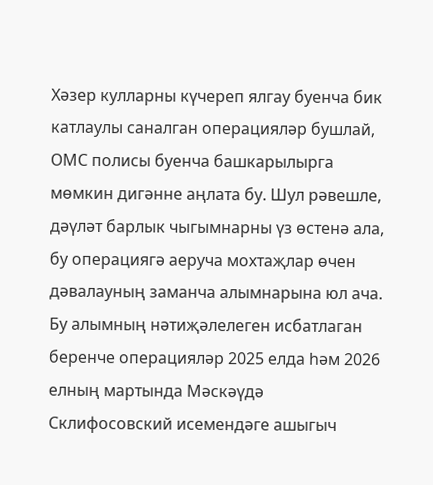Хәзер кулларны күчереп ялгау буенча бик катлаулы саналган операцияләр бушлай, ОМС полисы буенча башкарылырга мөмкин дигәнне аңлата бу. Шул рәвешле, дәүләт барлык чыгымнарны үз өстенә ала, бу операциягә аеруча мохтаҗлар өчен дәвалауның заманча алымнарына юл ача.
Бу алымның нәтиҗәлелеген исбатлаган беренче операцияләр 2025 елда һәм 2026 елның мартында Мәскәүдә Склифосовский исемендәге ашыгыч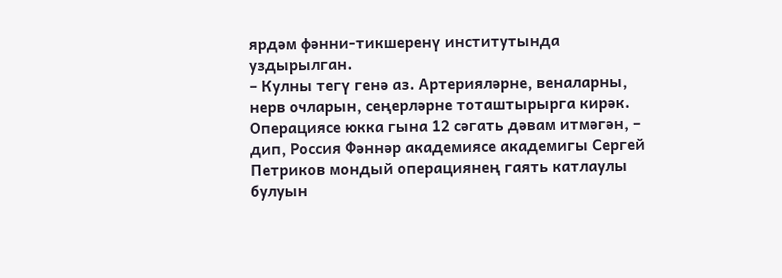ярдәм фәнни-тикшеренү институтында уздырылган.
– Кулны тегү генә аз. Артерияләрне, веналарны, нерв очларын, сеңерләрне тоташтырырга кирәк. Операциясе юкка гына 12 сәгать дәвам итмәгән, – дип, Россия Фәннәр академиясе академигы Сергей Петриков мондый операциянең гаять катлаулы булуын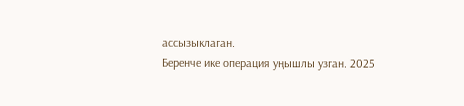ассызыклаган.
Беренче ике операция уңышлы узган. 2025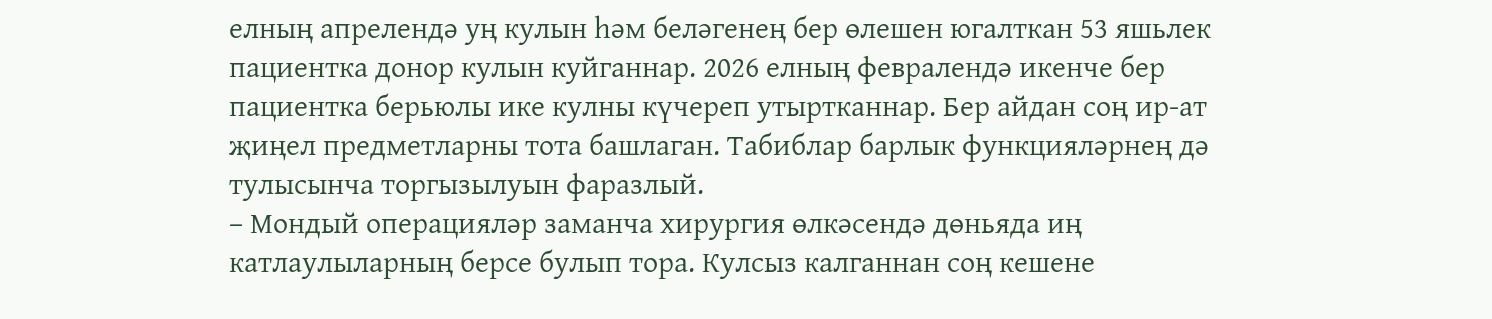елның апрелендә уң кулын һәм беләгенең бер өлешен югалткан 53 яшьлек пациентка донор кулын куйганнар. 2026 елның февралендә икенче бер пациентка берьюлы ике кулны күчереп утыртканнар. Бер айдан соң ир-ат җиңел предметларны тота башлаган. Табиблар барлык функцияләрнең дә тулысынча торгызылуын фаразлый.
– Мондый операцияләр заманча хирургия өлкәсендә дөньяда иң катлаулыларның берсе булып тора. Кулсыз калганнан соң кешене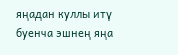яңадан куллы итү буенча эшнең яңа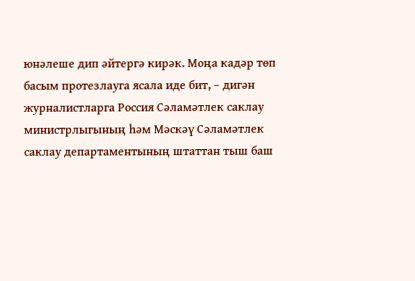юнәлеше дип әйтергә кирәк. Моңа кадәр төп басым протезлауга ясала иде бит, – дигән журналистларга Россия Сәламәтлек саклау министрлыгының һәм Мәскәү Сәламәтлек саклау департаментының штаттан тыш баш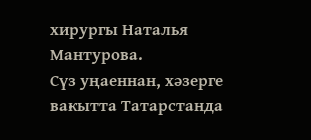хирургы Наталья Мантурова.
Сүз уңаеннан, хәзерге вакытта Татарстанда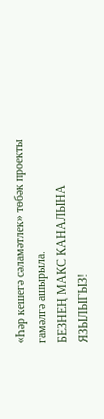«Һәр кешегә сәламәтлек» төбәк проекты гамәлгә ашырыла.
БЕЗНЕҢ МАКС КАНАЛЫНА ЯЗЫЛЫГЫЗ!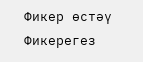Фикер өстәү
Фикерегез